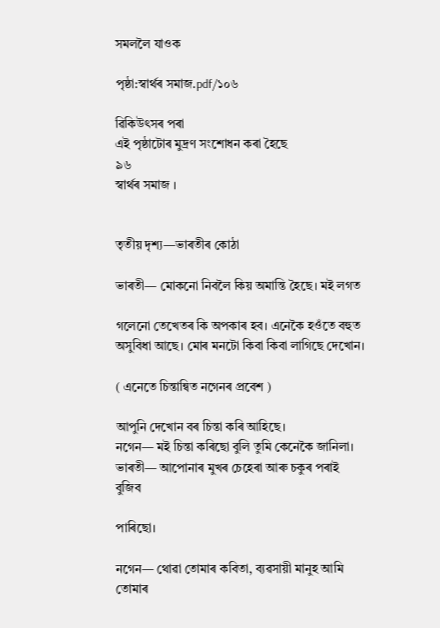সমললৈ যাওক

পৃষ্ঠা:স্বাৰ্থৰ সমাজ.pdf/১০৬

ৱিকিউৎসৰ পৰা
এই পৃষ্ঠাটোৰ মুদ্ৰণ সংশোধন কৰা হৈছে
৯৬
স্বাৰ্থৰ সমাজ ।


তৃতীয় দৃশ্য—ভাৰতীৰ কোঠা

ভাৰতী— মোকনো নিবলৈ কিয় অমান্তি হৈছে। মই লগত

গলেনো তেখেতৰ কি অপকাৰ হব। এনেকৈ হওঁতে বহুত অসুবিধা আছে। মোৰ মনটো কিবা কিবা লাগিছে দেখোন।

( এনেতে চিন্তান্বিত নগেনৰ প্ৰবেশ )

আপুনি দেখোন বৰ চিন্তা কৰি আহিছে।
নগেন— মই চিন্তা কৰিছো বুলি তুমি কেনেকৈ জানিলা।
ভাৰতী— আপোনাৰ মুখৰ চেহেৰা আৰু চকুৰ পৰাই বুজিব

পাৰিছো।

নগেন— থোৱা তোমাৰ কবিতা, ব্যৱসায়ী মানুহ আমি তোমাৰ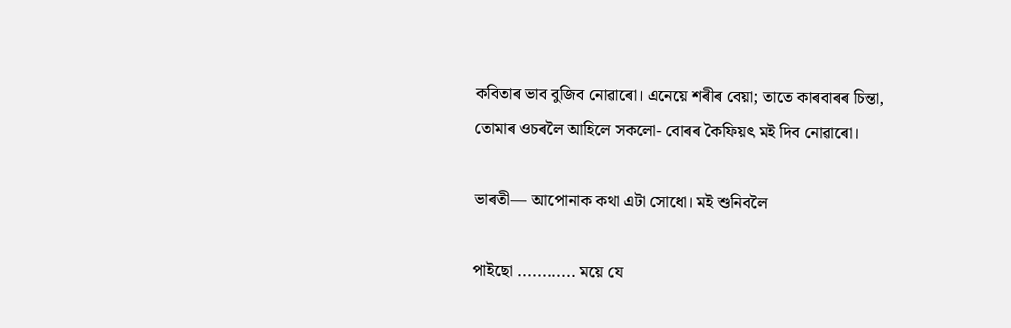কবিতাৰ ভাব বুজিব নোৱাৰো। এনেয়ে শৰীৰ বেয়া; তাতে কাৰবাৰৰ চিন্তা, তোমাৰ ওচৰলৈ আহিলে সকলো- বোৰৰ কৈফিয়ৎ মই দিব নোৱাৰো।

ভাৰতী— আপোনাক কথা এটা সোধো। মই শুনিবলৈ

পাইছো ............ ময়ে যে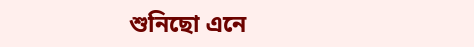শুনিছো এনে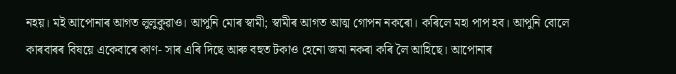নহয়। ম‍ই আপোনাৰ আগত লুলুকুৱাও। আপুনি মোৰ স্বামী; স্বামীৰ আগত আত্ম গোপন নকৰো। কৰিলে মহা পাপ হব। আপুনি বোলে কাৰবাৰৰ বিষয়ে একেবাৰে কাণ- সাৰ এৰি দিছে আৰু বহুত টকাও হেনো জমা নকৰা কৰি লৈ আহিছে। আপোনাৰ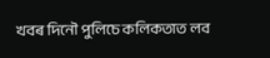খবৰ দিনৌ পুলিচে কলিকতাত লব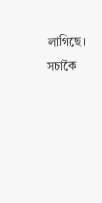লাগিছে। সচাকৈ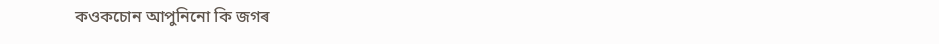কওকচোন আপুনিনো কি জগৰ